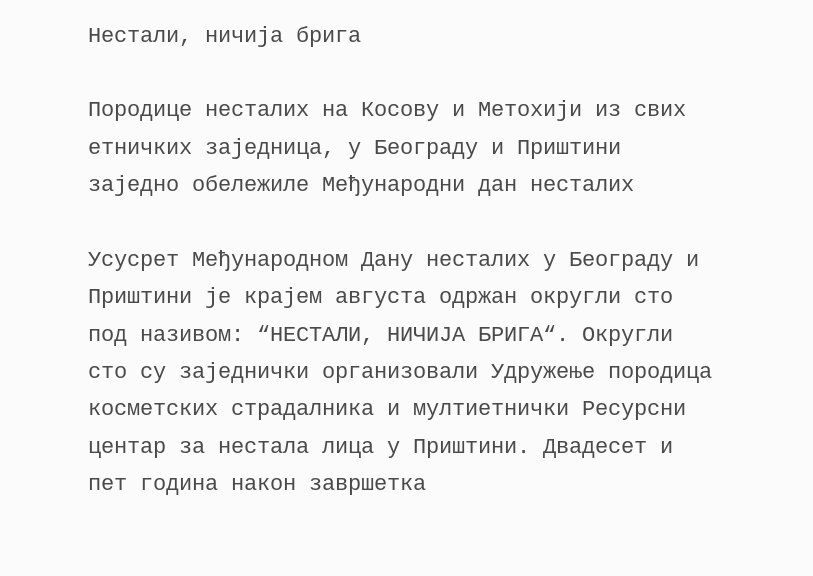Нестали, ничија брига

Породице несталих на Косову и Метохији из свих етничких заједница, у Београду и Приштини заједно обележиле Међународни дан несталих

Усусрет Међународном Дану несталих у Београду и Приштини је крајем августа одржан округли сто под називом: “НЕСТАЛИ, НИЧИЈА БРИГА“. Округли сто су заједнички организовали Удружење породица косметских страдалника и мултиетнички Ресурсни центар за нестала лица у Приштини. Двадесет и пет година након завршетка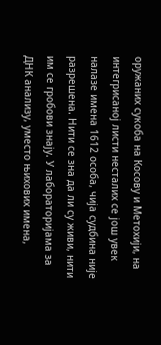оружаних сукоба на Косову и Метохији, на интегрисаној листи несталих се још увек налазе имена 1612 особа, чија судбина није разрешена. Нити се зна да ли су живи, нити им се гробови знају. У лабораторијама за ДНК анализу, уместо њихових имена,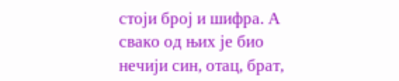стоји број и шифра. А свако од њих је био нечији син, отац, брат,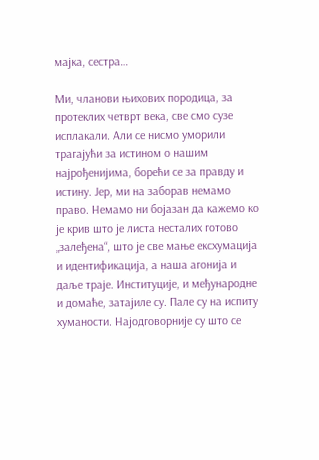мајка, сестра…

Ми, чланови њихових породица, за протеклих четврт века, све смо сузе исплакали. Али се нисмо уморили трагајући за истином о нашим најрођенијима, борећи се за правду и истину. Јер, ми на заборав немамо право. Немамо ни бојазан да кажемо ко је крив што је листа несталих готово „залеђена“, што је све мање ексхумација и идентификација, а наша агонија и даље траје. Институције, и међународне и домаће, затајиле су. Пале су на испиту хуманости. Најодговорније су што се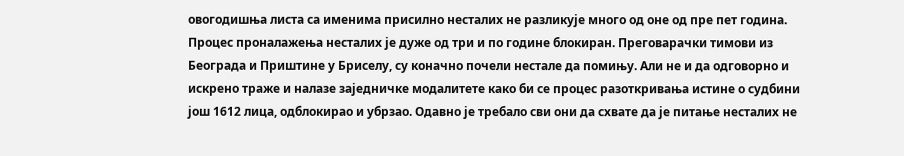овогодишња листа са именима присилно несталих не разликује много од оне од пре пет година. Процес проналажења несталих је дуже од три и по године блокиран. Преговарачки тимови из Београда и Приштине у Бриселу, су коначно почели нестале да помињу. Али не и да одговорно и искрено траже и налазе заједничке модалитете како би се процес разоткривања истине о судбини још 1612 лица, одблокирао и убрзао. Одавно је требало сви они да схвате да је питање несталих не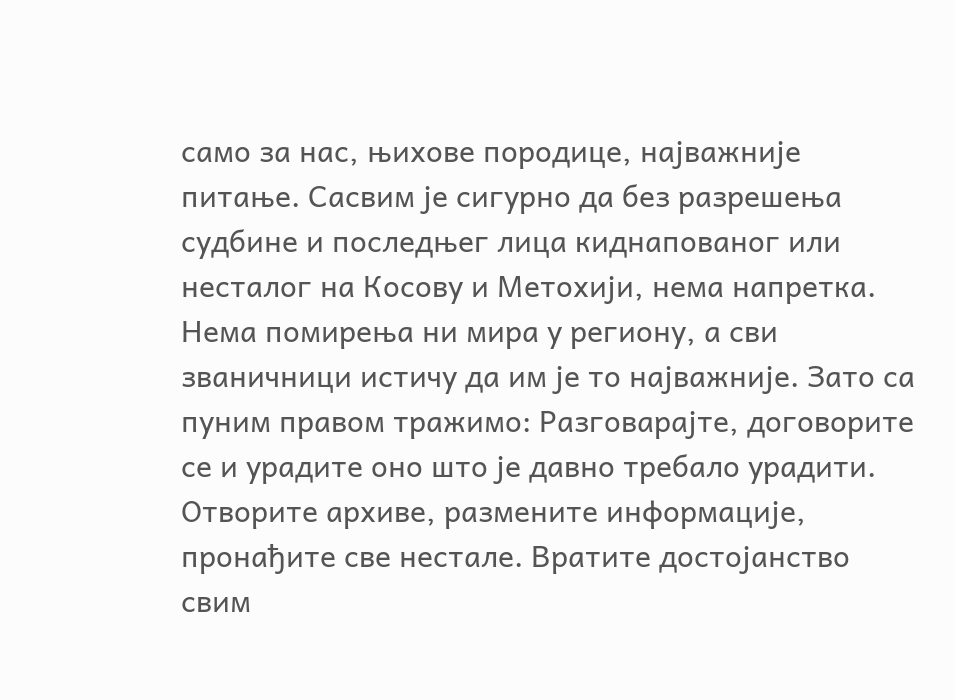само за нас, њихове породице, најважније питање. Сасвим је сигурно да без разрешења судбине и последњег лица киднапованог или несталог на Косову и Метохији, нема напретка. Нема помирења ни мира у региону, а сви званичници истичу да им је то најважније. Зато са пуним правом тражимо: Разговарајте, договорите се и урадите оно што је давно требало урадити. Отворите архиве, размените информације, пронађите све нестале. Вратите достојанство свим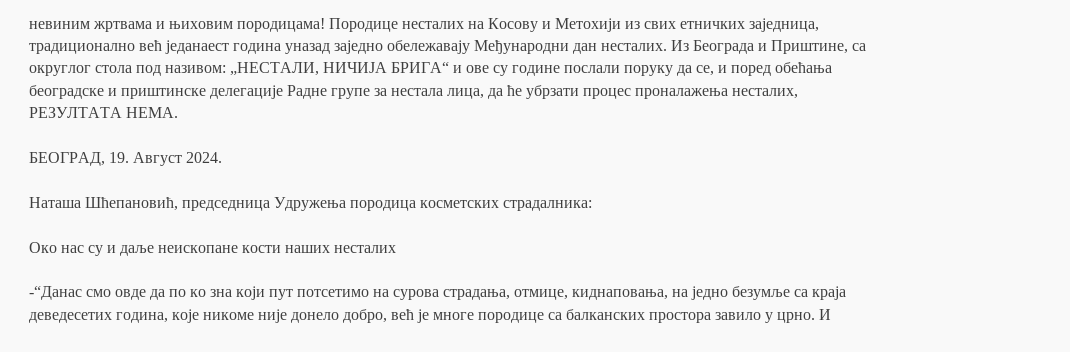невиним жртвама и њиховим породицама! Породице несталих на Косову и Метохији из свих етничких заједница, традиционално већ једанаест година уназад заједно обележавају Међународни дан несталих. Из Београда и Приштине, са округлог стола под називом: „НЕСТАЛИ, НИЧИЈА БРИГА“ и ове су године послали поруку да се, и поред обећања београдске и приштинске делегације Радне групе за нестала лица, да ће убрзати процес проналажења несталих, РЕЗУЛТАТА НЕМА.

БЕОГРАД, 19. Август 2024.

Наташа Шћепановић, председница Удружења породица косметских страдалника:

Око нас су и даље неископане кости наших несталих

-“Данас смо овде да по ко зна који пут потсетимо на сурова страдања, отмице, киднаповања, на једно безумље са краја деведесетих година, које никоме није донело добро, већ је многе породице са балканских простора завило у црно. И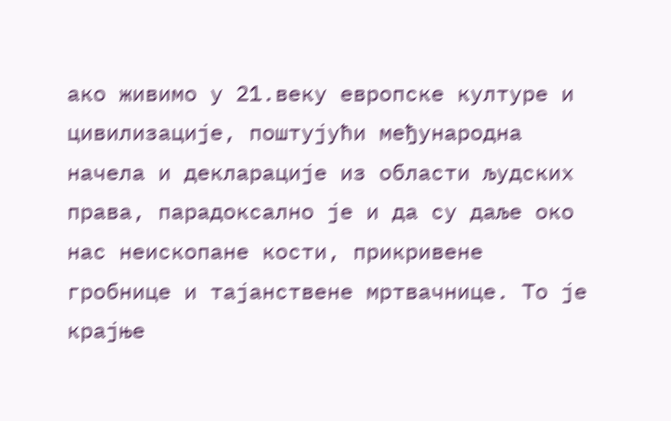ако живимо у 21.веку европске културе и цивилизације, поштујући међународна начела и декларације из области људских права, парадоксално је и да су даље око нас неископане кости, прикривене гробнице и тајанствене мртвачнице. То је крајње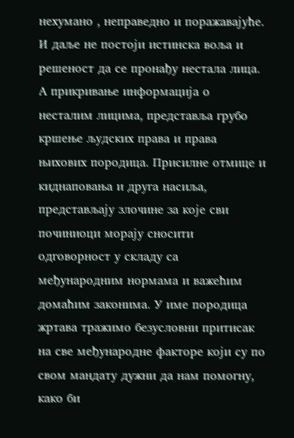нехумано , неправедно и поражавајуће. И даље не постоји истинска воља и решеност да се пронађу нестала лица. А прикривање информација о несталим лицима, представља грубо кршење људских права и права њихових породица. Присилне отмице и киднаповања и друга насиља, представљају злочине за које сви починиоци морају сносити одговорност у складу са међународним нормама и важећим домаћим законима. У име породица жртава тражимо безусловни притисак на све међународне факторе који су по свом мандату дужни да нам помогну, како би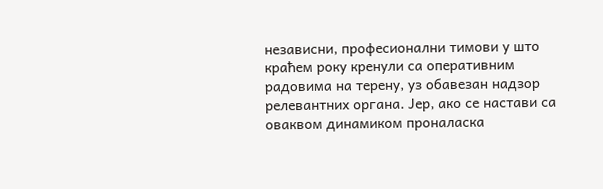независни, професионални тимови у што краћем року кренули са оперативним радовима на терену, уз обавезан надзор релевантних органа. Јер, ако се настави са оваквом динамиком проналаска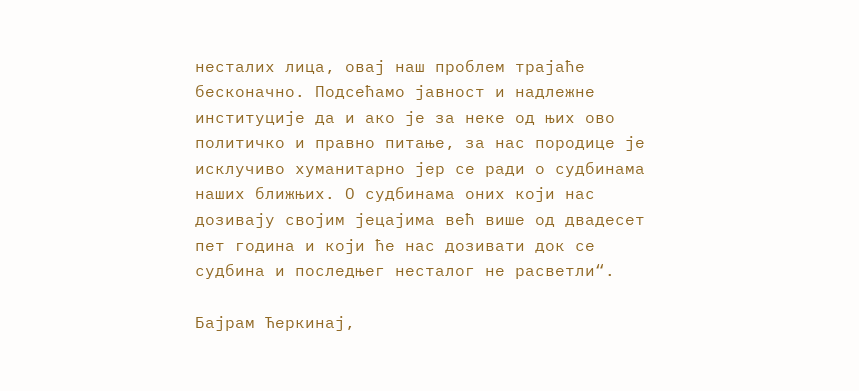несталих лица, овај наш проблем трајаће бесконачно. Подсећамо јавност и надлежне институције да и ако је за неке од њих ово политичко и правно питање, за нас породице је исклучиво хуманитарно јер се ради о судбинама наших ближњих. О судбинама оних који нас дозивају својим јецајима већ више од двадесет пет година и који ће нас дозивати док се судбина и последњег несталог не расветли“.

Бајрам Ћеркинај,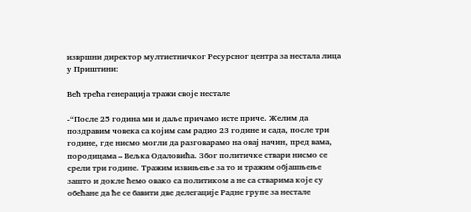извршни директор мултиетничког Ресурсног центра за нестала лица у Приштини:

Већ трећа генерација тражи своје нестале

-“После 25 година ми и даље причамо исте приче. Желим да поздравим човека са којим сам радио 23 године и сада, после три године, где нисмо могли да разговарамо на овај начин, пред вама, породицама – Вељка Одаловића. Због политичке ствари нисмо се срели три године. Тражим извињење за то и тражим објашњење зашто и докле ћемо овако са политиком а не са стварима које су обећане да ће се бавити две делегације Радне групе за нестале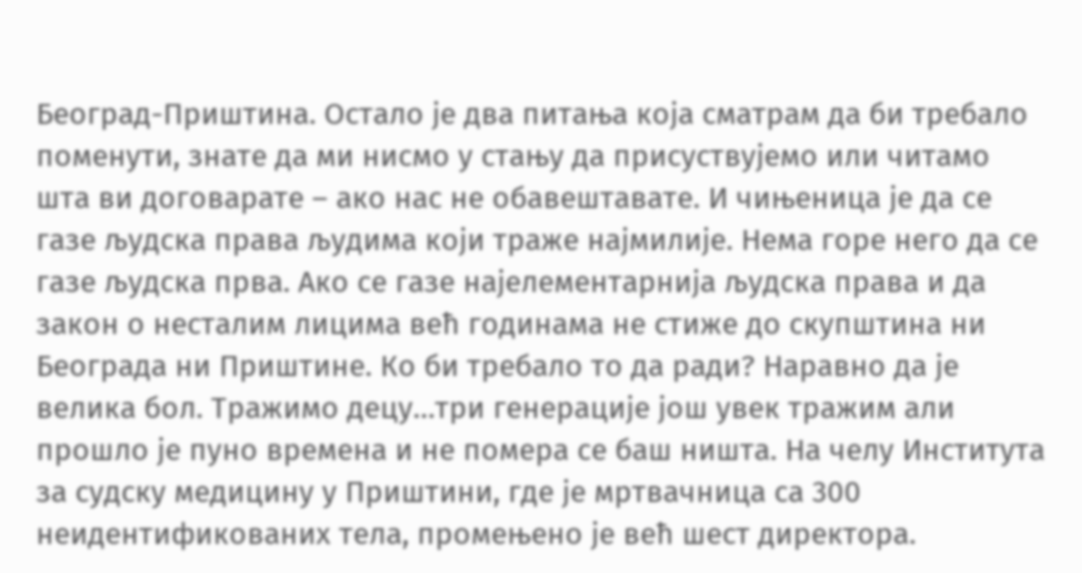Београд-Приштина. Остало је два питања која сматрам да би требало поменути, знате да ми нисмо у стању да присуствујемо или читамо шта ви договарате – ако нас не обавештавате. И чињеница је да се газе људска права људима који траже најмилије. Нема горе него да се газе људска прва. Ако се газе најелементарнија људска права и да закон о несталим лицима већ годинама не стиже до скупштина ни Београда ни Приштине. Ко би требало то да ради? Наравно да је велика бол. Тражимо децу…три генерације још увек тражим али прошло је пуно времена и не помера се баш ништа. На челу Института за судску медицину у Приштини, где је мртвачница са 300 неидентификованих тела, промењено је већ шест директора.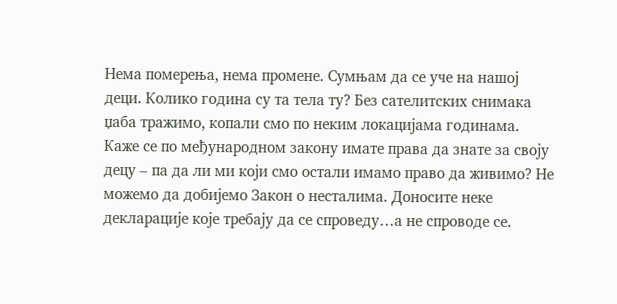Нема померења, нема промене. Сумњам да се уче на нашој деци. Колико година су та тела ту? Без сателитских снимака џаба тражимо, копали смо по неким локацијама годинама. Каже се по међународном закону имате права да знате за своју децу – па да ли ми који смо остали имамо право да живимо? Не можемо да добијемо Закон о несталима. Доносите неке декларације које требају да се спроведу…а не спроводе се.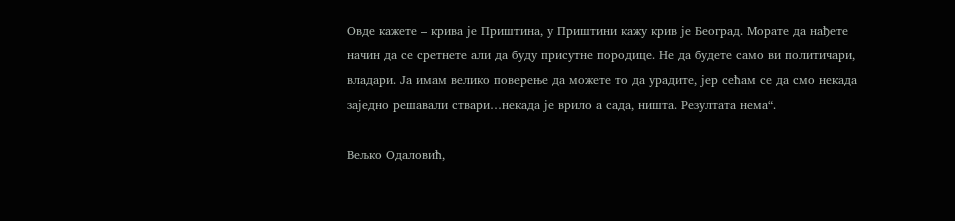Овде кажете – крива је Приштина, у Приштини кажу крив је Београд. Морате да нађете начин да се сретнете али да буду присутне породице. Не да будете само ви политичари, владари. Ја имам велико поверење да можете то да урадите, јер сећам се да смо некада заједно решавали ствари…некада је врило а сада, ништа. Резултата нема“.

Вељко Одаловић,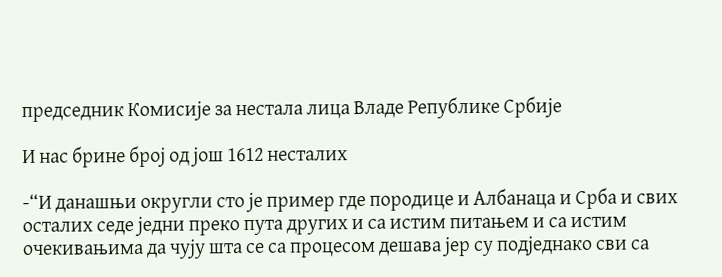председник Комисије за нестала лица Владе Републике Србије

И нас брине број од још 1612 несталих

-“И данашњи округли сто је пример где породице и Албанаца и Срба и свих осталих седе једни преко пута других и са истим питањем и са истим очекивањима да чују шта се са процесом дешава јер су подједнако сви са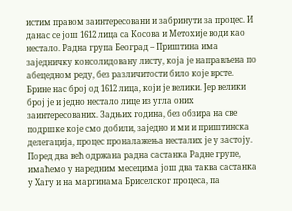истим правом заинтересовани и забринути за процес. И данас се још 1612 лица са Косова и Метохије води као нестало. Радна група Београд – Приштина има заједничку консолидовану листу, која је направљена по абецедном реду, без различитости било које врсте. Брине нас број од 1612 лица, који је велики. Јер велики број је и једно нестало лице из угла оних заинтересованих. Задњих година, без обзира на све подршке које смо добили, заједно и ми и приштинска делегација, процес проналажења несталих је у застоју. Поред два већ одржана радна састанка Радне групе, имаћемо у наредним месецима још два таква састанка у Хагу и на маргинама Бриселског процеса, па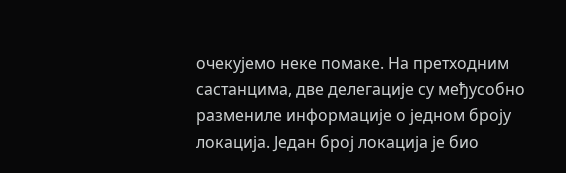очекујемо неке помаке. На претходним састанцима, две делегације су међусобно размениле информације о једном броју локација. Један број локација је био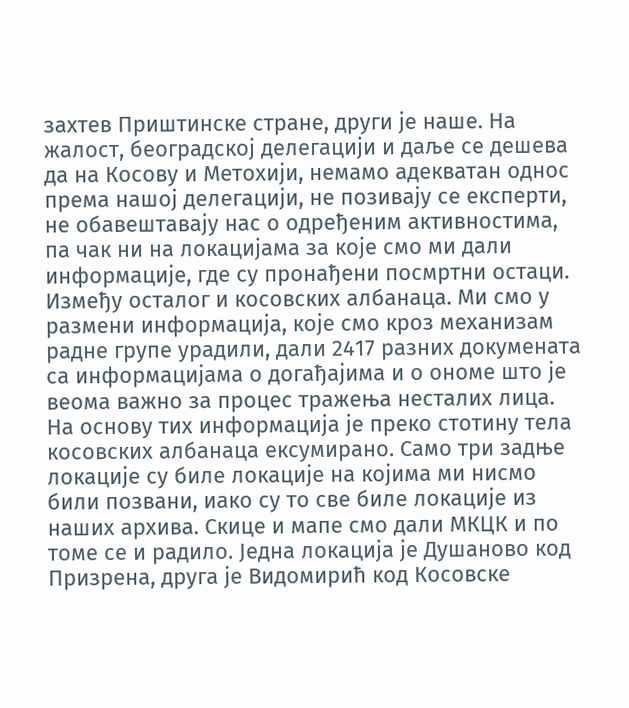захтев Приштинске стране, други је наше. На жалост, београдској делегацији и даље се дешева да на Косову и Метохији, немамо адекватан однос према нашој делегацији, не позивају се експерти, не обавештавају нас о одређеним активностима, па чак ни на локацијама за које смо ми дали информације, где су пронађени посмртни остаци. Између осталог и косовских албанаца. Ми смо у размени информација, које смо кроз механизам радне групе урадили, дали 2417 разних докумената са информацијама о догађајима и о ономе што је веома важно за процес тражења несталих лица. На основу тих информација је преко стотину тела косовских албанаца ексумирано. Само три задње локације су биле локације на којима ми нисмо били позвани, иако су то све биле локације из наших архива. Скице и мапе смо дали МКЦК и по томе се и радило. Једна локација је Душаново код Призрена, друга је Видомирић код Косовске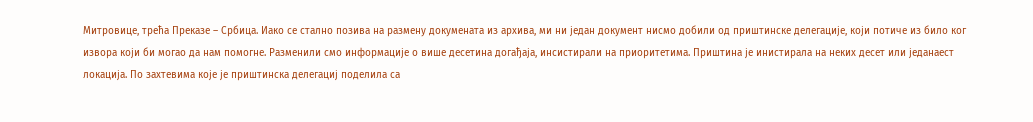Митровице, трећа Преказе – Србица. Иако се стално позива на размену докумената из архива, ми ни један документ нисмо добили од приштинске делегације, који потиче из било ког извора који би могао да нам помогне. Разменили смо информације о више десетина догађаја, инсистирали на приоритетима. Приштина је инистирала на неких десет или једанаест локација. По захтевима које је приштинска делегациј поделила са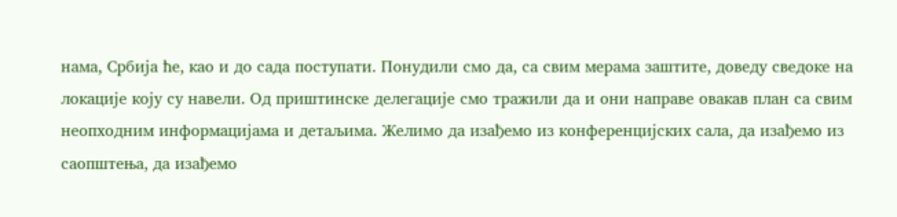нама, Србија ће, као и до сада поступати. Понудили смо да, са свим мерама заштите, доведу сведоке на локације коју су навели. Од приштинске делегације смо тражили да и они направе овакав план са свим неопходним информацијама и детаљима. Желимо да изађемо из конференцијских сала, да изађемо из саопштења, да изађемо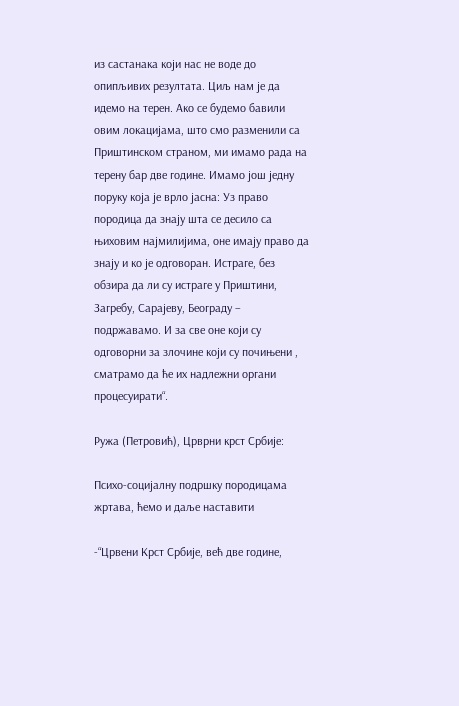из састанака који нас не воде до опипљивих резултата. Циљ нам је да идемо на терен. Ако се будемо бавили овим локацијама, што смо разменили са Приштинском страном, ми имамо рада на терену бар две године. Имамо још једну поруку која је врло јасна: Уз право породица да знају шта се десило са њиховим најмилијима, оне имају право да знају и ко је одговоран. Истраге, без обзира да ли су истраге у Приштини, Загребу, Сарајеву, Београду – подржавамо. И за све оне који су одговорни за злочине који су почињени , сматрамо да ће их надлежни органи процесуирати“.

Ружа (Петровић), Црврни крст Србије:

Психо-социјалну подршку породицама жртава, ћемо и даље наставити

-“Црвени Крст Србије, већ две године,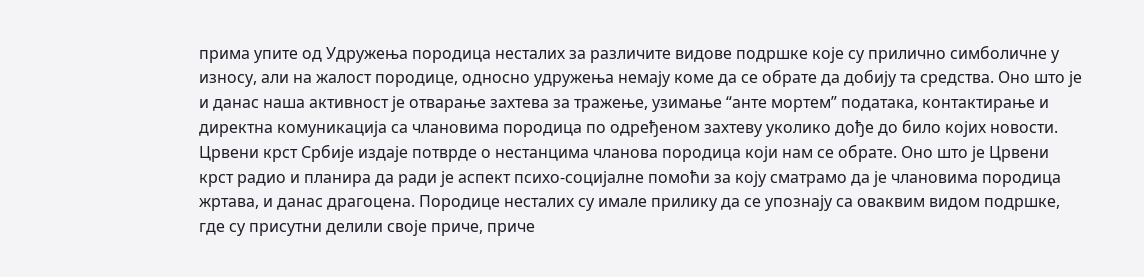прима упите од Удружења породица несталих за различите видове подршке које су прилично симболичне у износу, али на жалост породице, односно удружења немају коме да се обрате да добију та средства. Оно што је и данас наша активност је отварање захтева за тражење, узимање “анте мортем” података, контактирање и директна комуникација са члановима породица по одређеном захтеву уколико дође до било којих новости. Црвени крст Србије издаје потврде о нестанцима чланова породица који нам се обрате. Оно што је Црвени крст радио и планира да ради је аспект психо-социјалне помоћи за коју сматрамо да је члановима породица жртава, и данас драгоцена. Породице несталих су имале прилику да се упознају са оваквим видом подршке, где су присутни делили своје приче, приче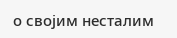о својим несталим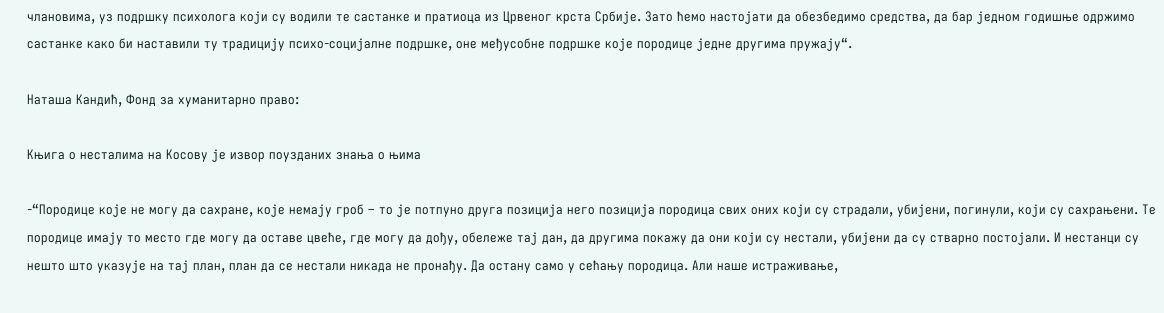члановима, уз подршку психолога који су водили те састанке и пратиоца из Црвеног крста Србије. Зато ћемо настојати да обезбедимо средства, да бар једном годишње одржимо састанке како би наставили ту традицију психо-социјалне подршке, оне међусобне подршке које породице једне другима пружају“.

Наташа Кандић, Фонд за хуманитарно право:

Књига о несталима на Косову је извор поузданих знања о њима

-“Породице које не могу да сахране, које немају гроб – то је потпуно друга позиција него позиција породица свих оних који су страдали, убијени, погинули, који су сахрањени. Те породице имају то место где могу да оставе цвеће, где могу да дођу, обележе тај дан, да другима покажу да они који су нестали, убијени да су стварно постојали. И нестанци су нешто што указује на тај план, план да се нестали никада не пронађу. Да остану само у сећању породица. Али наше истраживање,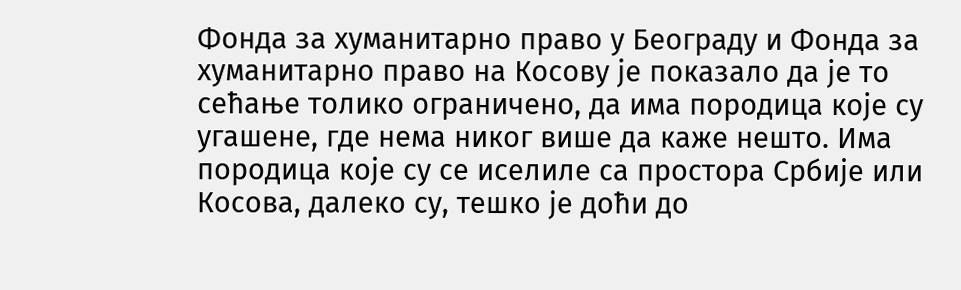Фонда за хуманитарно право у Београду и Фонда за хуманитарно право на Косову је показало да је то сећање толико ограничено, да има породица које су угашене, где нема никог више да каже нешто. Има породица које су се иселиле са простора Србије или Косова, далеко су, тешко је доћи до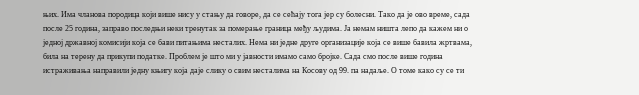њих. Има чланова породица који више нису у стању да говоре, да се сећају тога јер су болесни. Тако да је ово време, сада после 25 година, заправо последњи неки тренутак за померање граница међу људима. Ја немам ништа лепо да кажем ни о једној државној комисији која се бави питањима несталих. Нема ни једне друге организације која се више бавила жртвама, била на терену да прикупи податке. Проблем је што ми у јавности имамо само бројке. Сада смо после више година истраживања направили једну књигу која даје слику о свим несталима на Косову од 99. па надаље. О томе како су се ти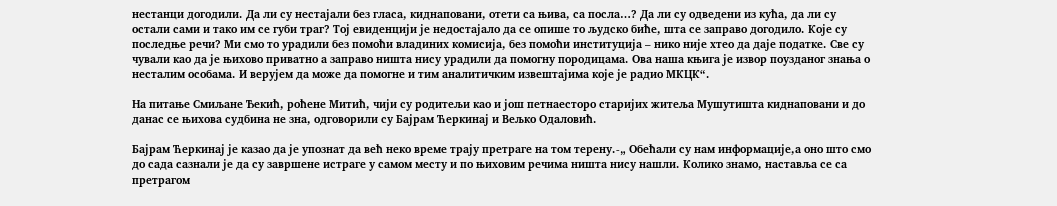нестанци догодили. Да ли су нестајали без гласа, киднаповани, отети са њива, са посла…? Да ли су одведени из кућа, да ли су остали сами и тако им се губи траг? Тој евиденцији је недостајало да се опише то људско биће, шта се заправо догодило. Које су последње речи? Ми смо то урадили без помоћи владиних комисија, без помоћи институција – нико није хтео да даје податке. Све су чували као да је њихово приватно а заправо ништа нису урадили да помогну породицама. Ова наша књига је извор поузданог знања о несталим особама. И верујем да може да помогне и тим аналитичким извештајима које је радио МКЦК“.

На питање Смиљане Ђекић, роћене Митић, чији су родитељи као и још петнаесторо старијих житеља Мушутишта киднаповани и до данас се њихова судбина не зна, одговорили су Бајрам Ћеркинај и Вељко Одаловић.

Бајрам Ћеркинај је казао да је упознат да већ неко време трају претраге на том терену.-„ Обећали су нам информације,а оно што смо до сада сазнали је да су завршене истраге у самом месту и по њиховим речима ништа нису нашли. Колико знамо, наставља се са претрагом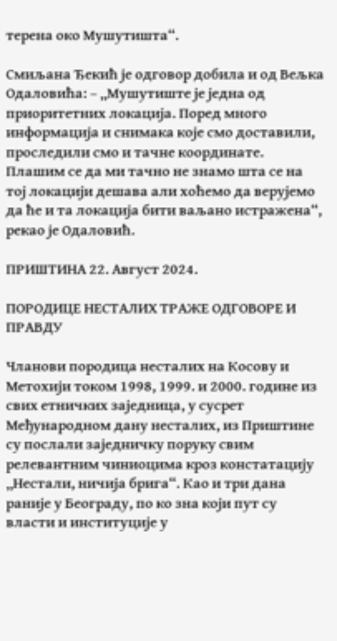терена око Мушутишта“.

Смиљана Ђекић је одговор добила и од Вељка Одаловића: – „Мушутиште је једна од приоритетних локација. Поред много информација и снимака које смо доставили, проследили смо и тачне координате. Плашим се да ми тачно не знамо шта се на тој локацији дешава али хоћемо да верујемо да ће и та локација бити ваљано истражена“, рекао је Одаловић.

ПРИШТИНА 22. Август 2024.

ПОРОДИЦЕ НЕСТАЛИХ ТРАЖЕ ОДГОВОРЕ И ПРАВДУ

Чланови породица несталих на Косову и Метохији током 1998, 1999. и 2000. године из свих етничких заједница, у сусрет Међународном дану несталих, из Приштине су послали заједничку поруку свим релевантним чиниоцима кроз констатацију „Нестали, ничија брига“. Као и три дана раније у Београду, по ко зна који пут су власти и институције у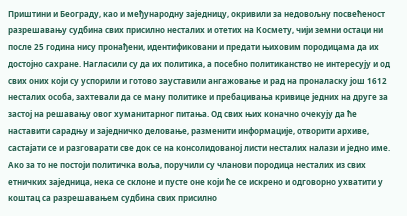Приштини и Београду, као и међународну заједницу, окривили за недовољну посвећеност разрешавању судбина свих присилно несталих и отетих на Космету, чији земни остаци ни после 25 година нису пронађени, идентификовани и предати њиховим породицама да их достојно сахране. Нагласили су да их политика, а посебно политиканство не интересују и од свих оних који су успорили и готово зауставили ангажовање и рад на проналаску још 1612 несталих особа, захтевали да се ману политике и пребацивања кривице једних на друге за застој на решавању овог хуманитарног питања. Од свих њих коначно очекују да ће наставити сарадњу и заједничко деловање, разменити информације, отворити архиве, састајати се и разговарати све док се на консолидованој листи несталих налази и једно име. Ако за то не постоји политичка воља, поручили су чланови породица несталих из свих етничких заједница, нека се склоне и пусте оне који ће се искрено и одговорно ухватити у коштац са разрешавањем судбина свих присилно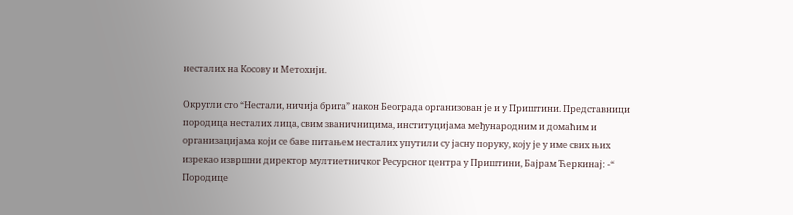несталих на Косову и Метохији.

Округли сто “Нестали, ничија брига” након Београда организован је и у Приштини. Представници породица несталих лица, свим званичницима, институцијама међународним и домаћим и организацијама који се баве питањем несталих упутили су јасну поруку, коју је у име свих њих изрекао извршни директор мултиетничког Ресурсног центра у Приштини, Бајрам Ћеркинај: -“ Породице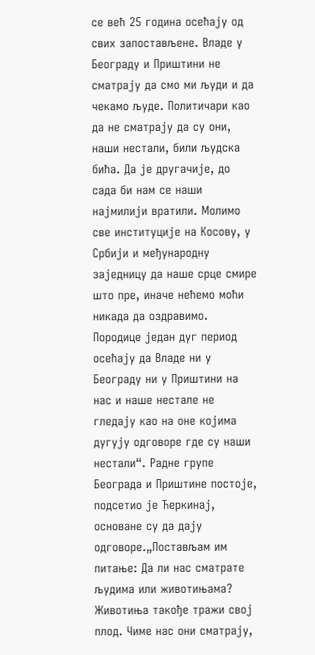се већ 25 година осећају од свих запостављене. Владе у Београду и Приштини не сматрају да смо ми људи и да чекамо људе. Политичари као да не сматрају да су они, наши нестали, били људска бића. Да је другачије, до сада би нам се наши најмилији вратили. Молимо све институције на Косову, у Србији и међународну заједницу да наше срце смире што пре, иначе нећемо моћи никада да оздравимо. Породице један дуг период осећају да Владе ни у Београду ни у Приштини на нас и наше нестале не гледају као на оне којима дугују одговоре где су наши нестали“. Радне групе Београда и Приштине постоје, подсетио је Ћеркинај, основане су да дају одговоре.„Постављам им питање: Да ли нас сматрате људима или животињама? Животиња такође тражи свој плод. Чиме нас они сматрају,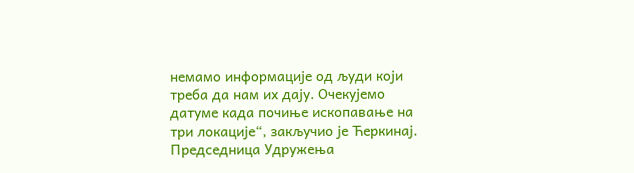немамо информације од људи који треба да нам их дају. Очекујемо датуме када почиње ископавање на три локације“, закључио је Ћеркинај. Председница Удружења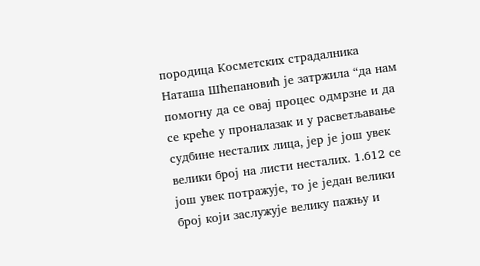породица Косметских страдалника Наташа Шћепановић је затржила “да нам помогну да се овај процес одмрзне и да се креће у проналазак и у расветљавање судбине несталих лица, јер је још увек велики број на листи несталих. 1.612 се још увек потражује, то је један велики број који заслужује велику пажњу и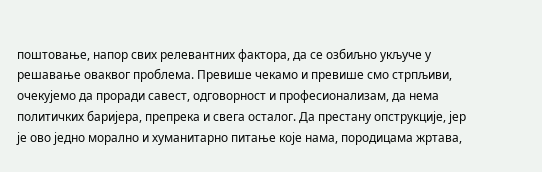поштовање, напор свих релевантних фактора, да се озбиљно укључе у решавање оваквог проблема. Превише чекамо и превише смо стрпљиви, очекујемо да проради савест, одговорност и професионализам, да нема политичких баријера, препрека и свега осталог. Да престану опструкције, јер је ово једно морално и хуманитарно питање које нама, породицама жртава,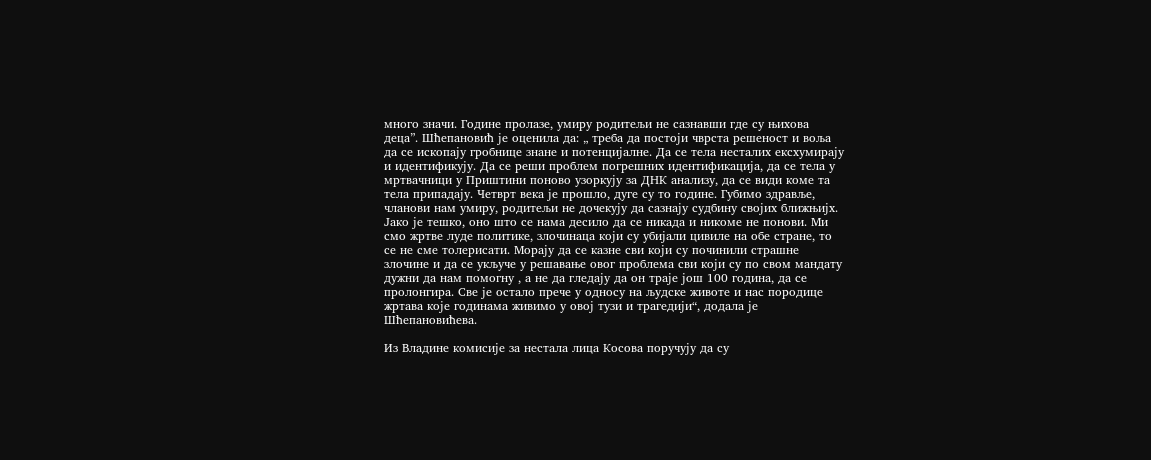много значи. Године пролазе, умиру родитељи не сазнавши где су њихова деца”. Шћепановић је оценила да: „ треба да постоји чврста решеност и воља да се ископају гробнице знане и потенцијалне. Да се тела несталих ексхумирају и идентификују. Да се реши проблем погрешних идентификација, да се тела у мртвачници у Приштини поново узоркују за ДНК анализу, да се види коме та тела припадају. Четврт века је прошло, дуге су то године. Губимо здравље, чланови нам умиру, родитељи не дочекују да сазнају судбину својих ближњијх. Јако је тешко, оно што се нама десило да се никада и никоме не понови. Ми смо жртве луде политике, злочинаца који су убијали цивиле на обе стране, то се не сме толерисати. Морају да се казне сви који су починили страшне злочине и да се укључе у решавање овог проблема сви који су по свом мандату дужни да нам помогну , а не да гледају да он траје још 100 година, да се пролонгира. Све је остало прече у односу на људске животе и нас породице жртава које годинама живимо у овој тузи и трагедији“, додала је Шћепановићева.

Из Владине комисије за нестала лица Косова поручују да су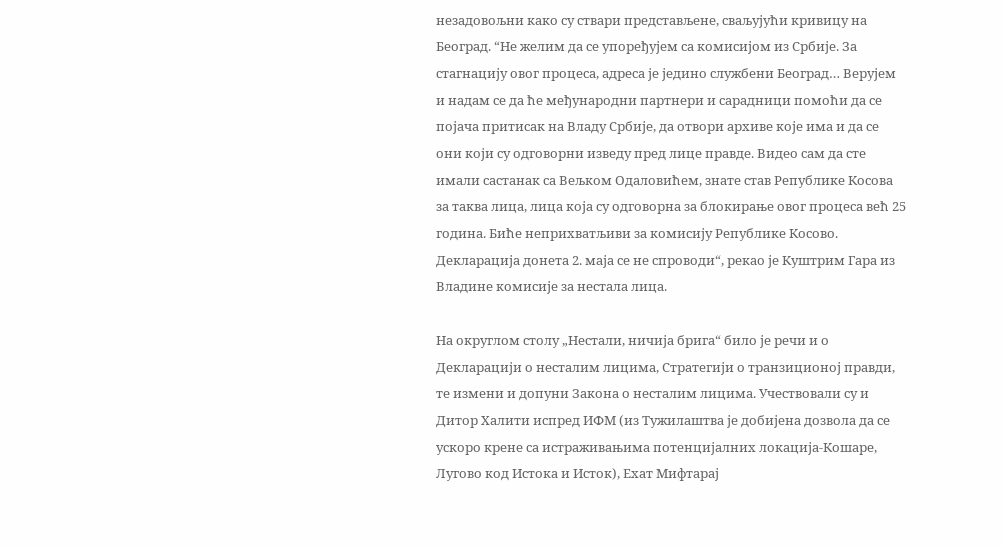незадовољни како су ствари представљене, сваљујући кривицу на Београд. “Не желим да се упоређујем са комисијом из Србије. За стагнацију овог процеса, адреса је једино службени Београд… Верујем и надам се да ће међународни партнери и сарадници помоћи да се појача притисак на Владу Србије, да отвори архиве које има и да се они који су одговорни изведу пред лице правде. Видео сам да сте имали састанак са Вељком Одаловићем, знате став Републике Косова за таква лица, лица која су одговорна за блокирање овог процеса већ 25 година. Биће неприхватљиви за комисију Републике Косово. Декларација донета 2. маја се не спроводи“, рекао је Куштрим Гара из Владине комисије за нестала лица.

На округлом столу „Нестали, ничија брига“ било је речи и о Декларацији о несталим лицима, Стратегији о транзиционој правди, те измени и допуни Закона о несталим лицима. Учествовали су и Дитор Халити испред ИФМ (из Тужилаштва је добијена дозвола да се ускоро крене са истраживањима потенцијалних локација-Кошаре, Лугово код Истока и Исток), Ехат Мифтарај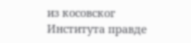из косовског Института правде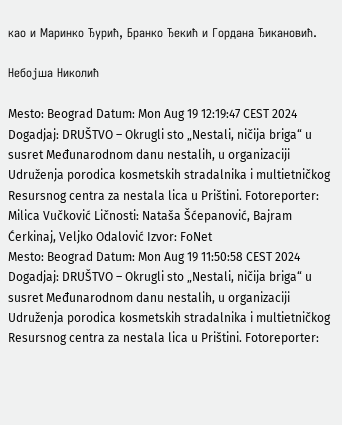као и Маринко Ђурић, Бранко Ђекић и Гордана Ђикановић.

Небојша Николић

Mesto: Beograd Datum: Mon Aug 19 12:19:47 CEST 2024 Dogadjaj: DRUŠTVO – Okrugli sto „Nestali, ničija briga“ u susret Međunarodnom danu nestalih, u organizaciji Udruženja porodica kosmetskih stradalnika i multietničkog Resursnog centra za nestala lica u Prištini. Fotoreporter: Milica Vučković Ličnosti: Nataša Šćepanović, Bajram Ćerkinaj, Veljko Odalović Izvor: FoNet
Mesto: Beograd Datum: Mon Aug 19 11:50:58 CEST 2024 Dogadjaj: DRUŠTVO – Okrugli sto „Nestali, ničija briga“ u susret Međunarodnom danu nestalih, u organizaciji Udruženja porodica kosmetskih stradalnika i multietničkog Resursnog centra za nestala lica u Prištini. Fotoreporter: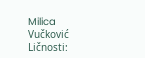Milica Vučković Ličnosti: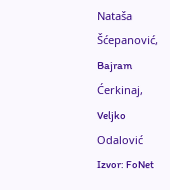Nataša Šćepanović, Bajram Ćerkinaj, Veljko Odalović Izvor: FoNet